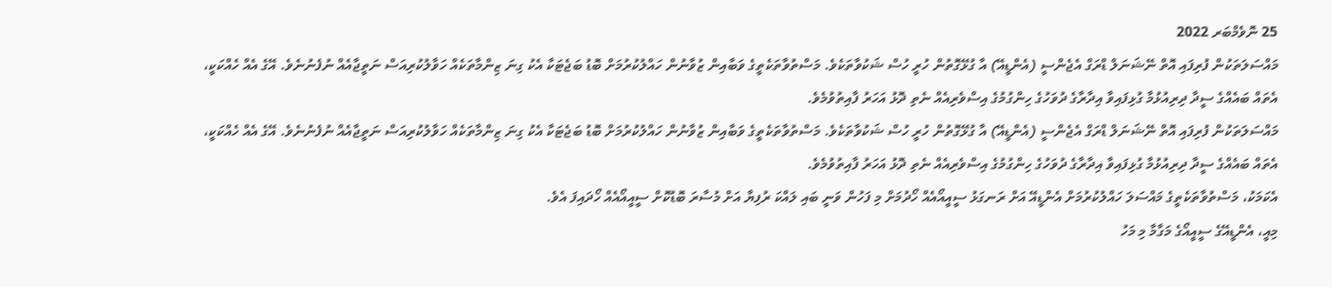25 ނޮވެމްބަރ 2022
މައްސަލަތަކުން ފުރިފައި އޮތް ނޭޝަނަލް ޑްރަގް އެޖެންސީ (އެންޑީއޭ) އާ ގުޅޭގޮތުން ހުރީ ހުސް ޝަކުވާތަކެވެ. މަސްތުވާތަކެތީގެ ވަބާއިން ޒުވާނުން ހައްލުކުރުމަށް ބޮޑު ބަޖެޓަކާ އެކު ގިނަ ޒިންމާތަކެއް ހަވާލުކުރިއަސް ނަތީޖާއެއް ނުފެނުނެވެ. އޭގެ އެއް ހެއްކަކީ، އެތައް ބައެއްގެ ސީދާ ދިރިއުޅުމާ ގުޅިފައިވާ އިދާރާގެ ދުވަހުގެ ހިންގުމުގެ އިސްވެރިއެއް ނެތި ދޮޅު އަހަރު ފާއިތުވުމެވެ.
މައްސަލަތަކުން ފުރިފައި އޮތް ނޭޝަނަލް ޑްރަގް އެޖެންސީ (އެންޑީއޭ) އާ ގުޅޭގޮތުން ހުރީ ހުސް ޝަކުވާތަކެވެ. މަސްތުވާތަކެތީގެ ވަބާއިން ޒުވާނުން ހައްލުކުރުމަށް ބޮޑު ބަޖެޓަކާ އެކު ގިނަ ޒިންމާތަކެއް ހަވާލުކުރިއަސް ނަތީޖާއެއް ނުފެނުނެވެ. އޭގެ އެއް ހެއްކަކީ، އެތައް ބައެއްގެ ސީދާ ދިރިއުޅުމާ ގުޅިފައިވާ އިދާރާގެ ދުވަހުގެ ހިންގުމުގެ އިސްވެރިއެއް ނެތި ދޮޅު އަހަރު ފާއިތުވުމެވެ.
އެކަމަކު، މަސްތުވާތަކެތީގެ މައްސަލަ ހައްލުކުރުމަށް އެންޑީއޭ އަށް ރަނގަޅު ސީއީއޯއެއް ހޯދުމަށް މި ފަހުން ވަނީ ބައި ލައްކަ ރުފިޔާ އަށް މުސާރަ ބޮޑުކޮށް ސީއީއޯއެއް ހޯދައިފަ އެވެ.
މިއީ، އެންޑީއޭގެ ސީއީއޯގެ މަގާމާ މި މަހު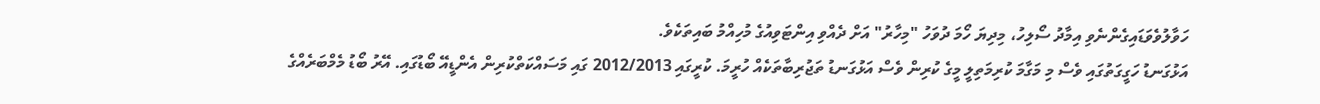ހަވާލުވެވަޑައިގެންނެވި އިމާދު ސޯލިހު، މިދިޔަ ހޯމަ ދުވަހު "މިހާރު" އަށް ދެއްވި އިންޓަވިއުގެ މުހިއްމު ބައިތަކެވެ.
އަޅުގަނޑު ހަގީގަތުގައި ވެސް މި މަގާމަ ކުރިމަތިލީ މީގެ ކުރިން ވެސް އަޅުގަނޑު ތަޖުރިބާތަކެއް ހުރީމަ. ކުރީގައި 2012/2013 ގައި މަސައްކަތްކުރިން އެންޑީއޭ ބޯޑުގައި. އޭރު ބޯޑު މެމްބަރެއްގެ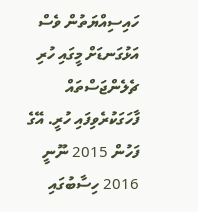ހައިސިއްޔަތުން ވެސް އަޅުގަނޑަށް މީގައި ހުރި ޗެލެންޖަސްތައް ފާހަގަކުރެވިފައި ހުރީ. އޭގެ ފަހުން 2015 ނޫނީ 2016 ހިސާބުގައި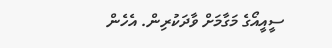ސީއީއޯގެ މަގާމަށް ވާދަކުރިން. އެހެން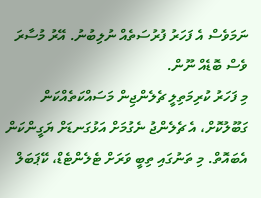ނަމަވެސް އެ ފަހަރު ފުރުސަތެއް ނުލިބުނު. އޭރު މުސާރަ ވެސް ބޮޑެއް ނޫން.
މި ފަހަރު ކުރިމަތިލީ ޗެލެންޖިން މަސައްކަތެއްކަން ގަބޫލުކޮށް، އެ ޗެލެންޖު ނެގުމަށް އަޅުގަނޑަށް ޔަގީންކަން އެބައޮތް. މި ތަނުގައި ތިބީ ވަރަށް ޓެލެންޓެޑް، ކޭޕަބަލް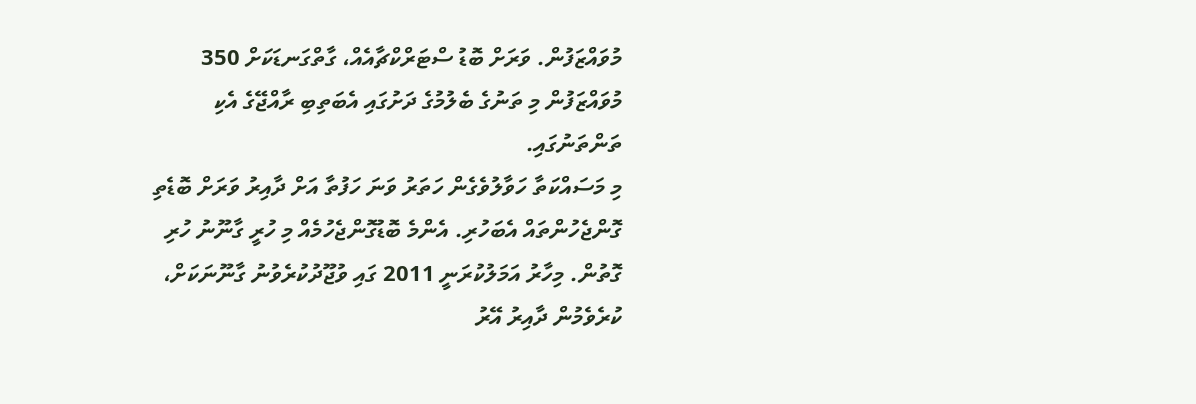މުވައްޒަފުން. ވަރަށް ބޮޑު ސްޓަރްކްޗާއެއް، ގާތްގަނޑަކަށް 350 މުވައްޒަފުން މި ތަނުގެ ބެލުމުގެ ދަށުގައި އެބަތިބި ރާއްޖޭގެ އެކި ތަންތަނުގައި.
މި މަސައްކަތާ ހަވާލުވެގެން ހަތަރު ވަނަ ހަފުތާ އަށް ދާއިރު ވަރަށް ބޮޑެތި ގޮންޖެހުންތައް އެބަހުރި. އެންމެ ބޮޑުގޮންޖެހުމެއް މި ހުރީ ގާނޫނު ހުރި ގޮތުން. މިހާރު އަމަލުކުރަނީ 2011 ގައި ވުޖޫދުކުރެވުނު ގާނޫނަކަށް، ކުރެވެމުން ދާއިރު އޭރު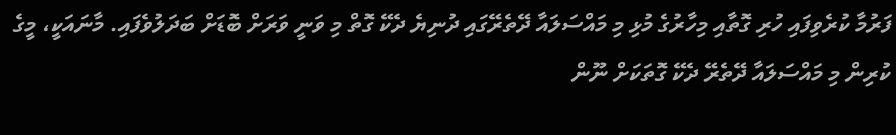ފަރުމާ ކުރެވިފައި ހުރި ގޮތާއި މިހާރުގެ މުޅި މި މައްސަލައާ ދޭތެރޭގައި ދުނިޔެ ދެކޭ ގޮތް މި ވަނީ ވަރަށް ބޮޑަށް ބަދަލުވެފައި. މާނައަކީ، މީގެ ކުރިން މި މައްސަލައާ ދޭތެރޭ ދެކޭ ގޮތަކަށް ނޫން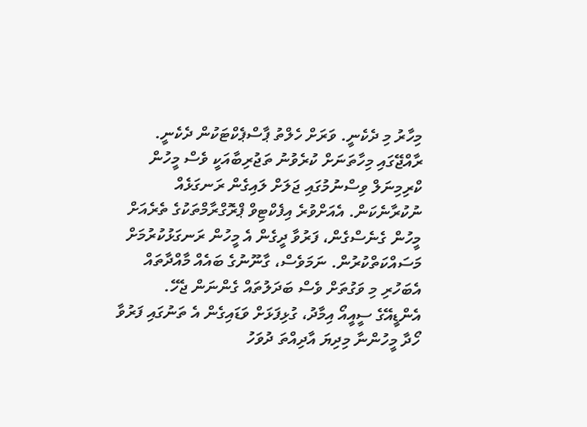މިހާރު މި ދެކެނީ. ވަރަށް ހެލްތު ޕާސްޕެކްޓަކުން ދެކެނީ.
ރާއްޖޭގައި މިހާތަނަށް ކުރެވުނު ތަޖުރިބާއަކީ ވެސް މީހުން ކްރިމިނަލް ވިސްނުމުގައި ޖަލަށް ލައިގެން ރަނގަޅެއް ނުކުރާނެކަން. އެއަށްވުރެ އިފެކްޓިވް ޕްރޮގްރާމްތަކުގެ ތެރެއަށް މީހުން ގެނެސްގެން، ފަރުވާ ދީގެން އެ މީހުން ރަނގަޅުކުރުމަށް މަސައްކަތްކުރުން. ނަމަވެސް، ގާނޫނުގެ ބައެއް މާއްދާތައް އެބަހުރި މި ވަގުތަށް ވެސް ބަދަލުތައް ގެންނަން ޖެހޭ.
އެންޑީއޭގެ ސީއީއޯ އިމާދު، ގުޅިފަޅަށް ވަޑައިގެން އެ ތަނުގައި ފަރުވާ ހޯދާ މީހުންނާ މިދިޔަ އާދިއްތަ ދުވަހު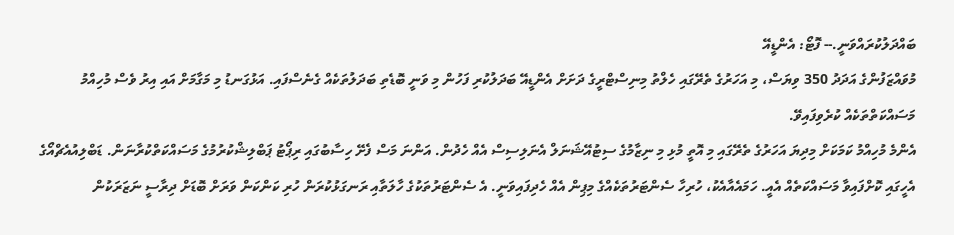ބައްދަލުކުރައްވަނީ.-- ފޮޓޯ: އެންޑީއޭ
މުވައްޒަފުންގެ އަދަދު 350 ވިޔަސް، މި އަހަރުގެ ތެރޭގައި ހެލްތު މިނިސްޓްރީގެ ދަށަށް އެންޑީއޭ ބަދަލުކުރި ފަހުން މި ވަނީ ބޮޑެތި ބަދަލުތަކެއް ގެނެސްފައި. އަޅުގަނޑު މި މަގާމަށް އައި އިރު ވެސް މުހިއްމު މަސައްކަތްތަކެއް ކުރެވިފައިވޭ.
އެންމެ މުހިއްމު ކަމަކަށް މިދިޔަ އަހަރުގެ ތެރޭގައި މި އޮތީ މުޅި މި ނިޒާމުގެ ސިޓުއޭޝަނަލް އެނަލިސިސް އެއް ހެދުން. އަންނަ މަސް ފެށޭ ހިސާބުގައި ރިޕޯޓު ޕަބްލިޝްކުރުމުގެ މަސައްކަތްކުރާނަން. ޑަބްލިއުއެޗްއޯގެ އެހީގައި ކޮށްފައިވާ މަސައްކަތެއް އެއީ. ހަމައެއާއެކު، ހުރިހާ ސެންޓަރުތަކެއްގެ މިޕިން އެއް ހެދިފައިވަނީ. އެ ސެންޓަރުތަކުގެ ހާލަތާއި ރަނގަޅުކުރަން ހުރި ކަންކަން ވަރަށް ބޮޑަށް ދިރާސީ ނަޒަރަކުން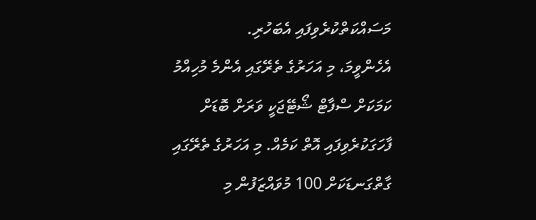މަސައްކަތްކުރެވިފައި އެބަހުރި.
އެހެންވީމަ، މި އަހަރުގެ ތެރޭގައި އެންމެ މުހިއްމު ކަމަކަށް ސްފާޓް ޝޯޓޭޖަކީ ވަރަށް ބޮޑަށް ފާހަގަކުރެވިފައި އޮތް ކަމެއް. މި އަހަރުގެ ތެރޭގައި ގާތްގަނޑަކަށް 100 މުވައްޒަފުން މި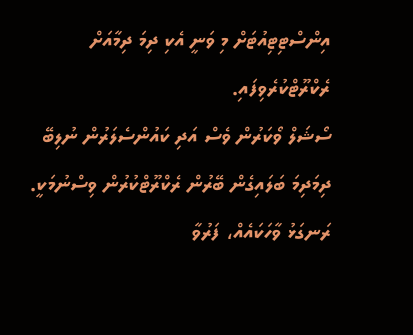އިންސްޓިޓިއުޓަށް މި ވަނީ އެކި ދިމަ ދިމާއަށް ރެކްރޫޓްކުރެވިފައި.
ސޯޝަލް ވޯކަރުން ވެސް އަދި ކައުންސެލަރުން ނުލިބޭ ދިމަދިމަ ބަލައިގެން ބޭރުން ރެކްރޫޓްކުރުން ވިސްނުމަކީ. ރަނގަޅު ވާހަކައެއް، ފަރުވާ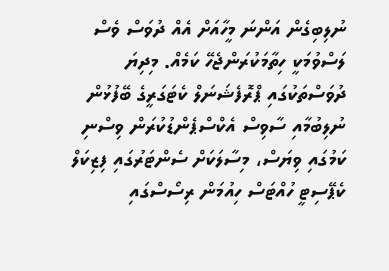ނުލިބިގެން އަންނަ މީހާއަށް އެއް ދުވަސް ވެސް ލަސްވުމަކީ ހިތާމަކުރަންޖެހޭ ކަމެއް. މިދިޔަ ދުވަސްތަކުގައި ޕްރޮފެޝަނަލް ކެޓަގަރީގެ ބޭފުޅުން ނުލިބުމާއި ސާވިސް އެކްސްޕެންޑުކުރަން ވިސްނި ކަމުގައި ވިޔަސް، މިސާލަކަށް ސެންޓަރުގައި ފިޒިކަލް ކެޕޭސިޓީ ހުއްޓަސް ހިއުމަން ރިސޯސްގައި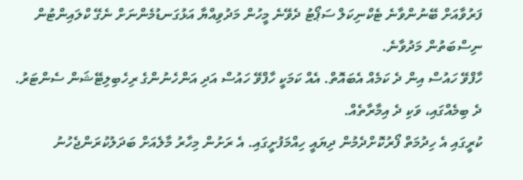ފަރުވާއަށް ބޭނުންވާނެ ޓެކްނިކަލް ސަޕޯޓު ދެވޭނެ މީހުން މަދުވިއްޔާ އަޅުގަނޑުމެންނަށް ނެގޭ ކްލައިންޓުން ނިސްބަތުން މަދުވާނެ.
ހާފްވޭ ހައުސް އިން ދެ ކަމެއް އެބައޮތް. އެއް ކަމަކީ ހާފްވޭ ހައުސް އަދި އަންހެނުންގެ ރިހެބިލިޓޭޝަން ސެންޓަރު. ދެ ބިމެއްގައި، ވަކި ދެ އިމާރާތެއް.
ކުރީގައި އެ ހިދުމަތް ފޯރުކޮށްދެމުން ދިޔައީ ހިއްމަފުށީގައި. އެ ރަށުން މިހާރު މާލެއަށް ބަދަލުކުރަންޖެހުނު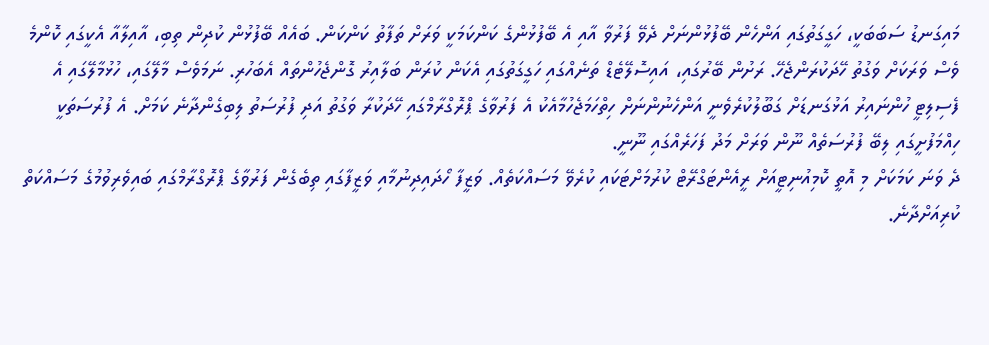މައިގަނޑު ސަބަބަކީ، ހަގީގަތުގައި އަންހެން ބޭފުޅުންނަށް ދެވޭ ފަރުވާ އާއި އެ ބޭފުޅުންގެ ކަންކަމަކީ ވަރަށް ތަފާތު ކަންކަން. ބައެއް ބޭފުޅުން ކުދިން ތިބި، އާއިލާއާ އެކީގައި ކޮންމެ ވެސް ވަރަކަށް ވަގުތު ހޭދަކުރަންޖެހޭ. ރަށުން ބޭރުގައި، އައިސޮލޭޓެޑް ތަނެއްގައި ހަގީގަތުގައި އެކަން ކުރަން ބަލާއިރު ގޮންޖެހުންތައް އެބަހުރި. ނަމަވެސް މާލޭގައި، ހުޅުމާލޭގައި އެ ފެސިލިޓީ ހުންނައިރު އަޅުގަނޑަށް ގަބޫލުކުރެވެނީ އަންހެނުންނަށް ހިތްހަމަޖެހުމާއެކު އެ ފަރުވާގެ ޕްރޮގްރާމްގައި ހޭދަކުރާ ވަގުތު އަދި ފުރުސަތު ލިބިގެންދާނެ ކަމަށް. އެ ފުރުސަތަކީ ހިއްމަފުށީގައި ލިބޭ ފުރުސަތެއް ނޫން ވަރަށް މަދު ފަހަރެއްގައި ނޫނީ.
ދެ ވަނަ ކަމަކަށް މި އޮތީ ކޮމިއުނިޓީއަށް ރީއެންޓަގްރޭޓް ކުރުމަށްޓަކައި ކުރެވޭ މަސައްކަތެއް. ވަޒީފާ ހޯދައިދިނުމާއި ވަޒީފާގައި ތިބެގެން ފަރުވާގެ ޕްރޮގްރާމްގައި ބައިވެރިވުމުގެ މަސައްކަތް ކުރިއަށްދާނެ.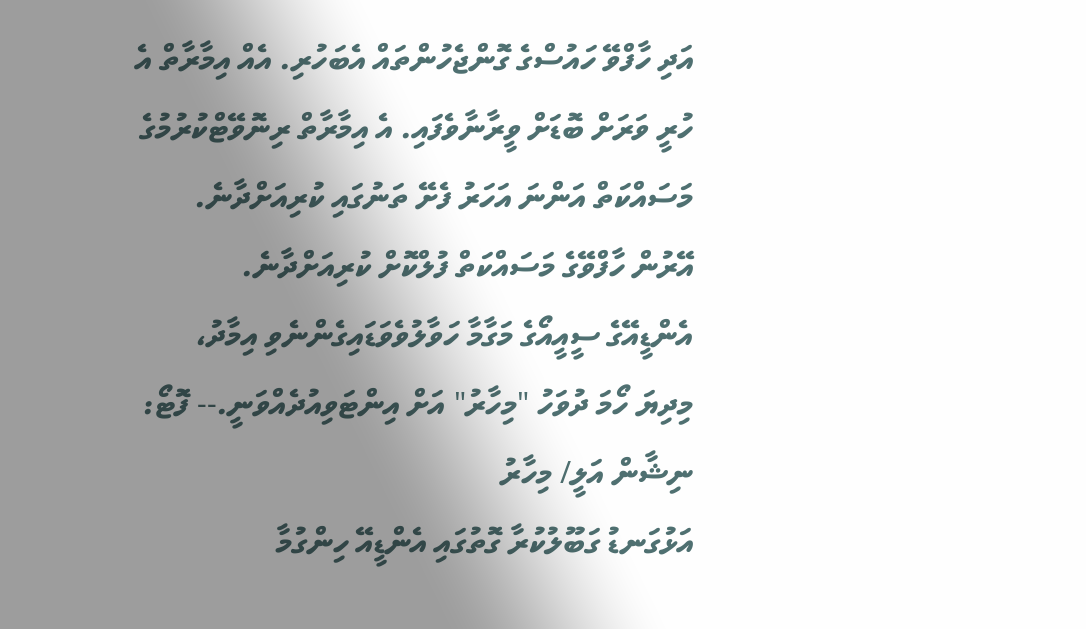އަދި ހާފްވޭ ހައުސްގެ ގޮންޖެހުންތައް އެބަހުރި. އެއް އިމާރާތް އެ ހުރީ ވަރަށް ބޮޑަށް ވީރާނާވެފައި. އެ އިމާރާތް ރިނޮވޭޓްކުރުމުގެ މަސައްކަތް އަންނަ އަހަރު ފެށޭ ތަނުގައި ކުރިއަށްދާނެ. އޭރުން ހާފްވޭގެ މަސައްކަތް ފުލްކޮށް ކުރިއަށްދާނެ.
އެންޑީއޭގެ ސީއީއޯގެ މަގާމާ ހަވާލުވެވަޑައިގެންނެވި އިމާދު، މިދިޔަ ހޯމަ ދުވަހު "މިހާރު" އަށް އިންޓަވިއުދެއްވަނީ.-- ފޮޓޯ: ނިޝާން އަލީ/ މިހާރު
އަޅުގަނޑު ގަބޫލުކުރާ ގޮތުގައި އެންޑީއޭ ހިންގުމާ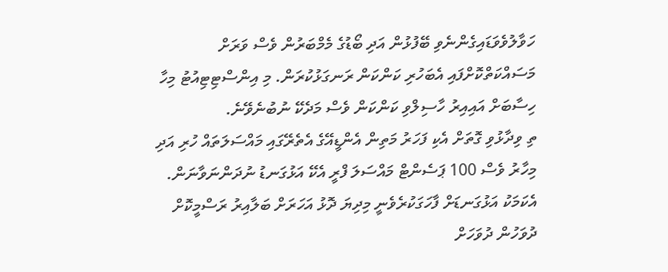ހަވާލުވެވަޑައިގެންނެވި ބޭފުޅުން އަދި ބޯޑުގެ މެމްބަރުން ވެސް ވަރަށް މަސައްކަތްކޮށްފައި އެބަހުރި ކަންކަން ރަނގަޅުކުރަން. މި އިންސްޓިޓިއުޓު މިހާ ހިސާބަށް އައިއިރު ހާސިލްވި ކަންކަން ވެސް މަދެކޭ ނުބުނެވޭނެ.
ތި ވިދާޅުވި ގޮތަށް އެކި ފަހަރު މަތިން އެންޑީއޭގެ އެތެރޭގައި މައްސަލަތައް ހުރި އަދި މިހާރު ވެސް 100 ޕަސެންޓް މައްސަލަ ފްރީ އެކޭ އަޅުގަނޑު ނުދަންނަވާނަން. އެކަމަކު އަޅުގަނޑަށް ފާހަގަކުރެވެނީ މިދިޔަ ދޮޅު އަހަރަށް ބަލާއިރު ރަސްމީކޮށް ދުވަހުން ދުވަހަށް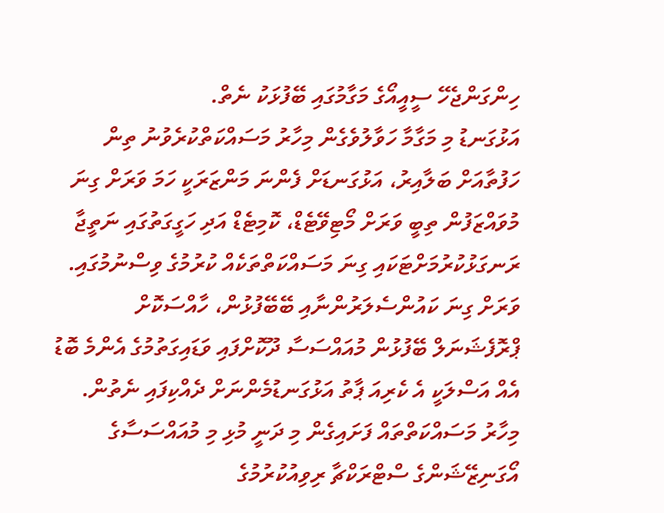ހިންގަންޖެހޭ ސީއީއޯގެ މަގާމުގައި ބޭފުޅަކު ނެތް.
އަޅުގަނޑު މި މަގާމާ ހަވާލުވެގެން މިހާރު މަސައްކަތްކުރެވުނު ތިން ހަފުތާއަށް ބަލާއިރު، އަޅުގަނޑަށް ފެންނަ މަންޒަރަކީ ހަމަ ވަރަށް ގިނަ މުވައްޒަފުން ތިބީ ވަރަށް މޯޓިވޭޓެޑް، ކޮމިޓެޑް އަދި ހަގީގަތުގައި ނަތީޖާ ރަނގަޅުކުރުމަށްޓަކައި ގިނަ މަސައްކަތްތަކެއް ކުރުމުގެ ވިސްނުމުގައި. ވަރަށް ގިނަ ކައުންސެލަރުންނާއި ބޭބޭފުޅުން، ހާއްސަކޮށް ޕްރޮފެޝަނަލް ބޭފުޅުން މުއައްސަސާ ދޫކޮށްފައި ވަޑައިގަތުމުގެ އެންމެ ބޮޑު އެއް އަސްލަކީ އެ ކެރިއަ ޕާތު އަޅުގަނޑުމެންނަށް ދެއްކިފައި ނެތުން. މިހާރު މަސައްކަތްތައް ފަށައިގެން މި ދަނީ މުޅި މި މުއައްސަސާގެ އޯގަނިޒޭޝަންގެ ސްޓްރަކްޗާ ރިވިއުކުރުމުގެ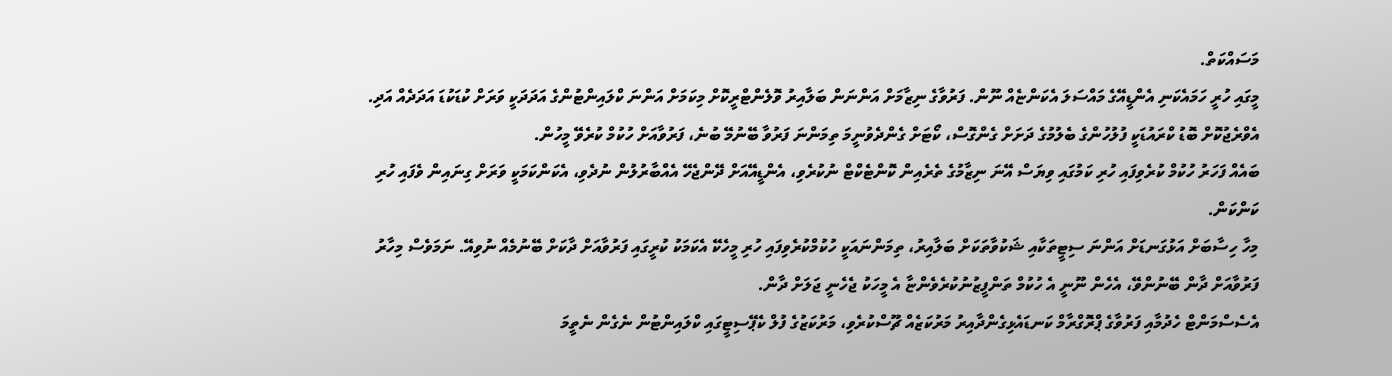މަސައްކަތް.
މީގައި ހުރީ ހަމައެކަނި އެންޑީއޭގެ މައްސަލަ އެކަންޏެއް ނޫން. ފަރުވާގެ ނިޒާމަށް އަންނަން ބަލާއިރު ވޮލެންޓްރީކޮށް މިކަމަށް އަންނަ ކްލައިންޓުންގެ އަދަދަކީ ވަރަށް ކުޑަކުޑަ އަދަދެއް އަދި. އެވްރެޖުކޮށް ބޮޑު ކްރައުޑަކީ ފުލުހުންގެ ބެލުމުގެ ދަށަށް ގެންގޮސް، ކޯޓަށް ގެންދެވުނީމަ ތިމަންނަ ފަރުވާ ބޭނުމޭ ބުނެ، ފަރުވާއަށް ހުކުމް ކުރެވޭ މީހުން.
ބައެއް ފަހަރު ހުކުމް ކުރެވިފައި ހުރި ކަމުގައި ވިޔަސް އޭނަ ނިޒާމުގެ ތެރެއިން ކޮންޓެކްޓް ނުކުރެވި، އެންޑީއޭއަށް ދޭންޖެހޭ އެއްބާރުލުން ނުދެވި، އެކަންކަމަކީ ވަރަށް ގިނައިން ވެފައި ހުރި ކަންކަން.
މިހާ ހިސާބަށް އަޅުގަނޑަށް އަންނަ ސިޓީތަކާއި ޝަކުވާތަކަށް ބަލާއިރު، ތިމަންނައަކީ ހުކުމްކުރެވިފައި ހުރި މީހެކޭ އެކަމަކު ކުރީގައި ފަރުވާއަށް ދާކަށް ބޭނުމެއް ނުވިއޭ. ނަމަވެސް މިހާރު ފަރުވާއަށް ދާން ބޭނުންވޭ، އެހެން ނޫނީ އެ ހުކުމް ތަންފީޒުނުކުރެވެންޏާ އެ މީހަކު ޖެހެނީ ޖަލަށް ދާން.
އެސެސްމަންޓް ހެދުމާއި ފަރުވާގެ ޕްރޮގްރާމް ކަނޑައެޅިގެންދާއިރު މަރުކަޒެއް ޗޫސްކުރެވި، މަރުކަޒުގެ ފުލް ކެޕޭސިޓީގައި ކްލައިންޓުން ނެގެން ނެތީމަ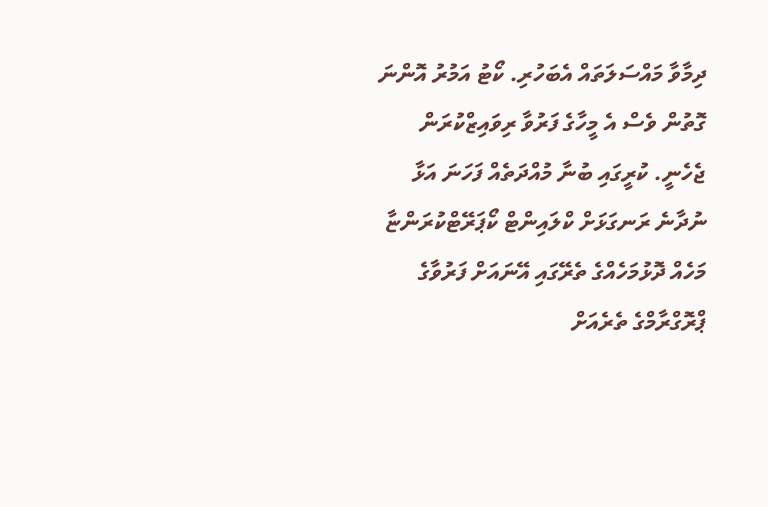ދިމާވާ މައްސަލަތައް އެބަހުރި. ކޯޓު އަމުރު އޮންނަ ގޮތުން ވެސް އެ މީހާގެ ފަރުވާ ރިވައިޒްކުރަން ޖެހެނީ. ކުރީގައި ބުނާ މުއްދަތެއް ފަހަނަ އަޅާ ނުދާނެ ރަނގަޅަށް ކްލައިންޓް ކޯޕަރޭޓްކުރަންޏާ މަހެއް ދޮޅުމަހެއްގެ ތެރޭގައި އޭނައަށް ފަރުވާގެ ޕްރޮގްރާމްގެ ތެރެއަށް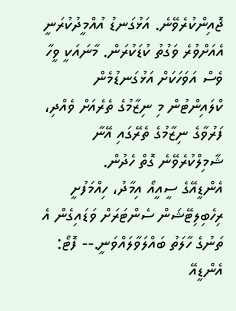ޖޮއިންކުރެވޭނެ. އަޅުގަނޑު އުއްމީދުކުރަނީ އެއަށްވުރެ ވަގުތު ކުޑަކުރަން. މާނައަކީ ވީހާ ވެސް އަވަހަކަށް އަޅުގަނޑުމެން ކްލައިންޓުން މި ނިޒާމުގެ ތެރެއަށް ވެއްދި، ފަރުވާގެ ނިޒާމުގެ ތެރޭގައި އޭނާ ޝާމިލްކުރެވޭނެ ގޮތް ހެދުން.
އެންޑީއޭގެ ސީއީއޯ އިމާދު، ހިއްމަފުށީ ރިހެބިލިޓޭޝަން ސެންޓަރަށް ވަޑައިގެން އެ ތަނުގެ ހާލަތު ބައްލަވާލައްވަނީ.-- ފޮޓޯ: އެންޑީއޭ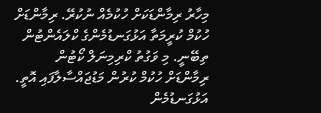މިހާރު ރިމާންޑަކަށް ހުކުމެއް ނުކުރޭ. ރިމާންޑަށް ހުކުމް ކުރީމަތާ އަޅުގަނޑުމެންގެ ކްލައެންޓުން ތިބޭނީ. މި ވަގުތު ކްރިމިނަލް ކޯޓުން ރިމާންޑަށް ހުކުމް ކުރުން މަޑުޖައްސާލާފައި އޮތީ.
އަޅުގަނޑުމެން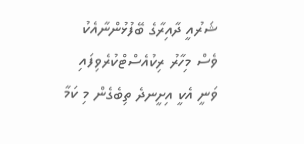ޝަރުއީ ދާއިރާގެ ބޭފުޅުންނާއެކު ވެސް މިހާރު ރިކުއެސްޓްކުރެވިފައި ވަނީ އެކީ އިށީނދެ ތިބެގެން މި ކަމާ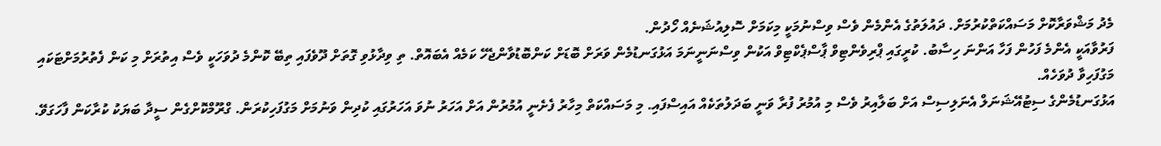މެދު މަޝްވަރާކޮށް މަސައްކަތްކުރުމަށް. ދައުލަތުގެ އެންމެން ވެސް ވިސްނުމަކީ މިކަމަށް ސޮލިއުޝަނެއް ހޯދުން.
ފަރުވާއަކީ އެންމެ ފަހުން ފަހާ އަންނަ ހިސާބު. ކުރީގައި ޕްރިވެންޓިވް ޕާސްޕެކްޓިވް އަކުން ވިސްނަނީނަމަ އަޅުގަނޑުމެން ވަރަށް ބޮޑަށް ކަންބޮޑުވާންޖެހޭ ކަމެއް އެބައޮތް. ތި ވިދާޅުވި ގޮތަށް ދޫވެފައި ތިބޭ ކޮންމެ ދުވަހަކީ ވެސް އިތުރަށް މި ކަން ފެތުރުމަށްޓަކައި މަގުފަހިވާ ދުވަހެއް.
އަޅުގަނޑުމެންގެ ސިޓުއޭޝަނަލް އެނަލިސިސް އަށް ބަލާއިރު ވެސް މި އުމުރު ފުރާ ވަނީ ބަދަލުތަކެއް އައިސްފައި. މި މަސައްކަތް މިހާރު ފެށެނީ އުމުރުން އަށް އަހަރު ނުވަ އަހަރުގައި ކުދިން ވަނުމަށް މަގުފަހިކުރަން. ގްރޫމްކޮށްގެން ސީދާ ބަޔަކު ކުރާކަން ފާހަގަވޭ.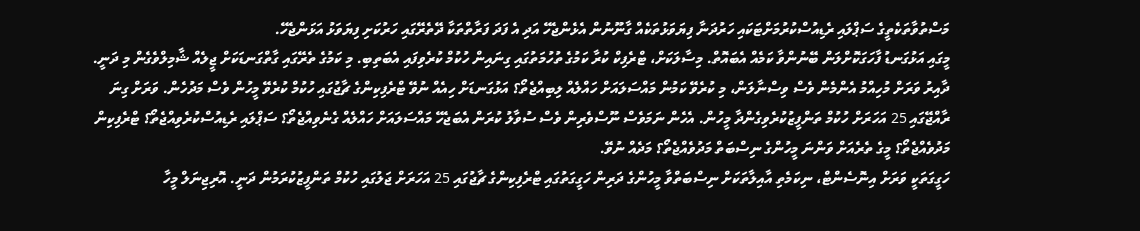މަސްތުވާތަކެތީގެ ސަޕްލައި ރެޑިއުސްކުރުމަށްޓަކައި ހަރުދަނާ ފިޔަވަޅުތަކެއް ގާނޫނުން އެޅެންޖެހޭ އަދި އެ ފަދަ ފަރާތްތަކާ ދޭތެރޭގައި ހަރުކަށި ފިޔަވަޅު އަޅަންޖެހޭ.
މީގައި އަޅުގަނޑު ފާހަގަކޮށްލަން ބޭނުންވާ ކަމެއް އެބައޮތް. މިސާލަކަށް، ޓްރެފިކް ކުރާ ކަމުގެ ތުހުމަތުގައި ގިނައިން ހުކުމް ކުރެވިފައި އެބަތިބި. މި ކަމުގެ ތެރޭގައި ގާތްގަނޑަކަށް ޖީލެއް ޝާމިލްވެގެން މި ދަނީ. ދާއިރު ވަރަށް މުހިއްމު އެންމެން ވެސް ވިސްނާލަން، މި ކުރެވޭ ކަމުން މައްސަލައަށް ހައްލެއް ލިބިއްޖެތޯ؟ އަޅުގަނޑަށް ހިއެއް ނުވޭ ޓްރެފިކިންގެ ޗާޖުގައި ހުކުމް ކުރެވޭ މީހުން ވެސް މަދުހެން. ވަރަށް ގިނަ ރާއްޖޭގައި 25 އަހަރަށް ހުކުމް ތަންފީޒުކުރެވިގެންދާ މީހުން. އެހެން ނަމަވެސް ނޫސްވެރިން ވެސް ސުވާލު ކުރަން އެބަޖެހޭ މައްސަލައަށް ހައްލެއް ގެނެވިއްޖެތޯ؟ ސަޕްލައި ރެޑިއުސްކުރެވިއްޖެތޯ؟ ޓްރެފިކިން މަދުވެއްޖެތޯ؟ މީގެ ތެރެއަށް ވަންނަ މީހުންގެ ނިސްބަތް މަދުވެއްޖެތޯ؟ މަދެއް ނުވޭ.
ހަގީގަތަކީ ވަރަށް އިނޮސެންޓް، ނިކަމެތި އާއިލާތަކަށް ނިސްބަތްވާ މީހުންގެ ދަރިން ހަގީގަތުގައި ޓްރެފިކިންގެ ޗާޖުގައި 25 އަހަރަށް ޖަލުގައި ހުކުމް ތަންފީޒުކުރަމުން ދަނީ. އޮރިޖިނަލް މީހާ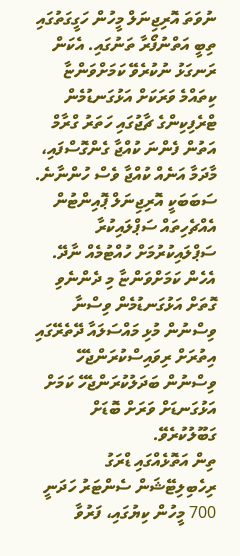ނުވަތަ އޮރިޖިނަލް މީހުން ހަގީގަތުގައި ތިބީ އަތްނުފޯރާ ތަނުގައި. އެކަން ރަނގަޅު ނުކުރެވޭ ކަމަށްވަންޏާ ކިތައްމެ ވަރަކަށް އަޅުގަނޑުމެން ޓްރެފިކިންގެ ޗާޖުގައި ހަތަރު ގްރާމް އަތުން ފެންނަ ކުއްޖާ ގެންގޮސްފައި، މާދަމާ އަނެއް ކުއްޖާ ވެސް ހުންނާނެ. ސަބަބަކީ އޮރިޖިނަލް ޕޮއިންޓުން އެއްޗެހިތައް ސަޕްލައިކުރާ ސަޕްލައިކުރުމަށް ހުއްޓުމެއް ނާދޭ. އެހެން ކަމަށްވަންޏާ މި ދެންނެވި ގޮތަށް އަޅުގަނޑުމެން ވިސްނާ ވިސްނުން މުޅި މައްސަލައާ ދޭތެރޭގައި އިތުރަށް ރިވައިސްކުރަންޖެހޭ ވިސްނުން ބަދަލުކުރަންޖެހޭ ކަމަށް އަޅުގަނޑަށް ވަރަށް ބޮޑަށް ގަބޫލުކުރެވޭ.
ތިން އަތޮޅެއްގައި ޑްރަގު ރިހެބިލިޓޭޝަން ސެންޓަރު ހަދަނީ
700 މީހުން ކިޔުގައި، ފަރުވާ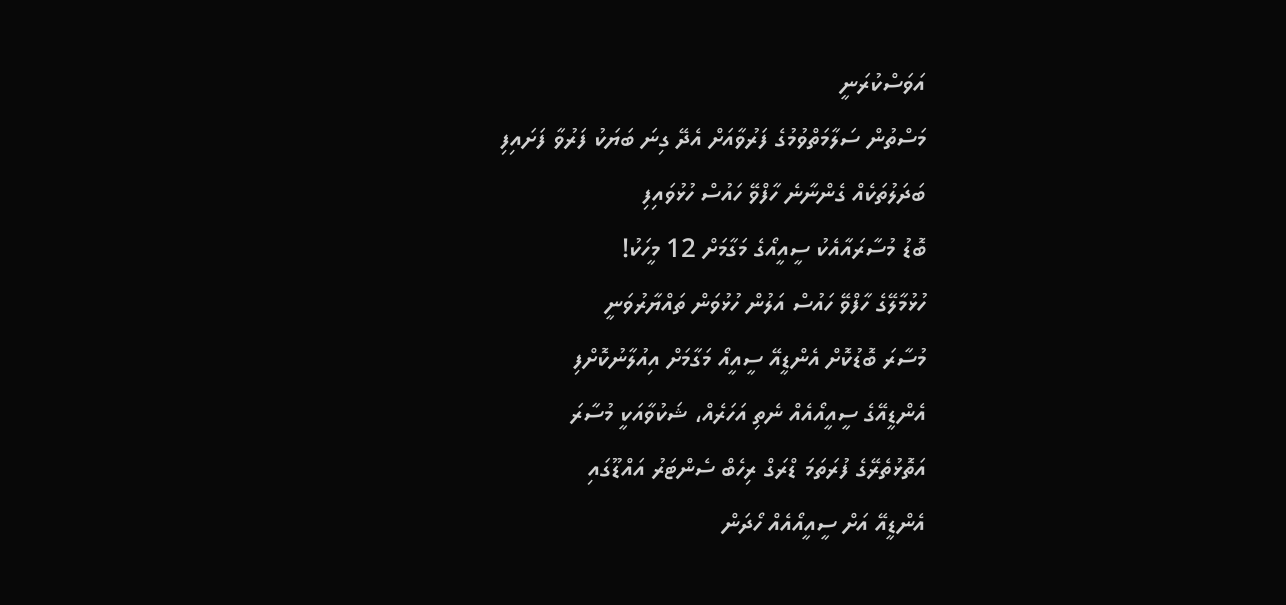އަވަސްކުރަނީ
މަސްތުން ސަލާމަތްވުމުގެ ފަރުވާއަށް އެދޭ ގިނަ ބަޔަކު ފަރުވާ ފަށައިފި
ބަދަލުތަކެއް ގެންނާނެ ހާފްވޭ ހައުސް ހުޅުވައިފި
ބޮޑު މުސާރައާއެކު ސީއީއޯގެ މަގާމަށް 12 މީހަކު!
ހުޅުމާލޭގެ ހާފްވޭ ހައުސް އަލުން ހުޅުވަން ތައްޔާރުވަނީ
މުސާރަ ބޮޑުކޮށް އެންޑީއޭ ސީއީއޯ މަގާމަށް އިއުލާނުކޮށްފި
އެންޑީއޭގެ ސީއީއޯއެއް ނެތި އަހަރެއް، ޝަކުވާއަކީ މުސާރަ
އަތޮޅުތެރޭގެ ފުރަތަމަ ޑްރަގް ރިހެބް ސެންޓަރު އައްޑޫގައި
އެންޑީއޭ އަށް ސީއީއޯއެއް ހޯދަން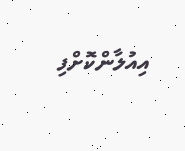އިއުލާންކޮށްފި